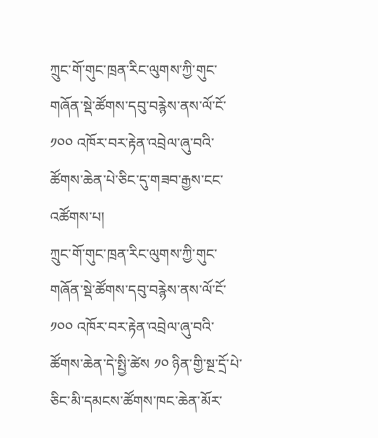ཀྲུང་གོ་གུང་ཁྲན་རིང་ལུགས་ཀྱི་གུང་གཞོན་སྡེ་ཚོགས་དབུ་བརྙེས་ནས་ལོ་ངོ་ ༡༠༠ འཁོར་བར་རྟེན་འབྲེལ་ཞུ་བའི་ཚོགས་ཆེན་པེ་ཅིང་དུ་གཟབ་རྒྱས་ངང་འཚོགས་པ།
ཀྲུང་གོ་གུང་ཁྲན་རིང་ལུགས་ཀྱི་གུང་གཞོན་སྡེ་ཚོགས་དབུ་བརྙེས་ནས་ལོ་ངོ་ ༡༠༠ འཁོར་བར་རྟེན་འབྲེལ་ཞུ་བའི་ཚོགས་ཆེན་དེ་སྤྱི་ཚེས ༡༠ ཉིན་གྱི་སྔ་དྲོ་པེ་ཅིང་མི་དམངས་ཚོགས་ཁང་ཆེན་མོར་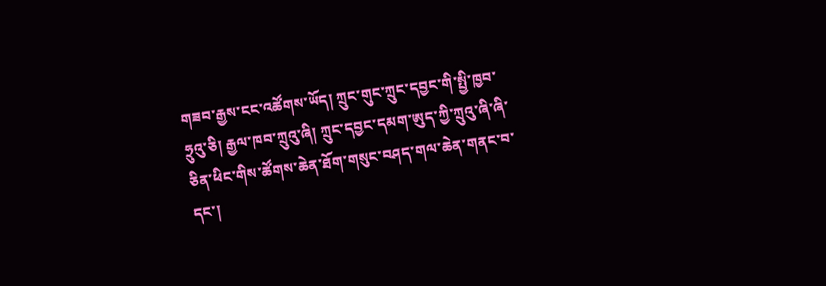གཟབ་རྒྱས་ངང་འཚོགས་ཡོད། ཀྲུང་གུང་ཀྲུང་དབྱང་གི་སྤྱི་ཁྱབ་ཧྲུའུ་ཅི། རྒྱལ་ཁབ་ཀྲུའུ་ཞི། ཀྲུང་དབྱང་དམག་ཨུད་ཀྱི་ཀྲུའུ་ཞི་ཞི་ཅིན་ཕིང་གིས་ཚོགས་ཆེན་ཐོག་གསུང་བཤད་གལ་ཆེན་གནང་བ་དང་།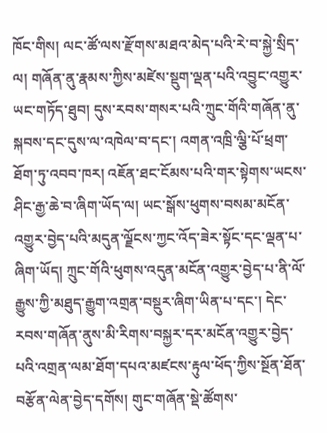ཁོང་གིས། ལང་ཚོ་ལས་རྫོགས་མཐའ་མེད་པའི་རེ་བ་སྐྱེ་སྲིད་ལ། གཞོན་ནུ་རྣམས་ཀྱིས་མཛེས་སྡུག་ལྡན་པའི་འབྱུང་འགྱུར་ཡང་གཏོད་ཐུབ། དུས་རབས་གསར་པའི་ཀྲུང་གོའི་གཞོན་ནུ་སྐབས་དང་དུས་ལ་འཁེལ་བ་དང་། འགན་འཁྲི་ལྕི་པོ་ཕྲག་ཐོག་ཏུ་འབབ་ཁར། འཇོན་ཐང་ངོམས་པའི་གར་སྟེགས་ཡངས་ཤིང་རྒྱ་ཆེ་བ་ཞིག་ཡོད་ལ། ཡང་སྒོས་ཕུགས་བསམ་མངོན་འགྱུར་བྱེད་པའི་མདུན་ལྗོངས་ཀྱང་འོད་ཟེར་སྟོང་དང་ལྡན་པ་ཞིག་ཡོད། ཀྲུང་གོའི་ཕུགས་འདུན་མངོན་འགྱུར་བྱེད་པ་ནི་ལོ་རྒྱུས་ཀྱི་མཐུད་རྒྱུག་འགྲན་བསྡུར་ཞིག་ཡིན་པ་དང་། དེང་རབས་གཞོན་ནུས་མི་རིགས་བསྐྱར་དར་མངོན་འགྱུར་བྱེད་པའི་འགྲན་ལམ་ཐོག་དཔའ་མཛངས་རྟུལ་ཕོད་ཀྱིས་སྔོན་ཐོན་བརྩོན་ལེན་བྱེད་དགོས། གུང་གཞོན་སྡེ་ཚོགས་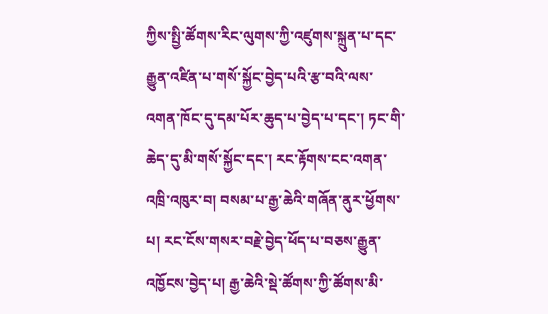ཀྱིས་སྤྱི་ཚོགས་རིང་ལུགས་ཀྱི་འཛུགས་སྐྲུན་པ་དང་རྒྱུན་འཛིན་པ་གསོ་སྐྱོང་བྱེད་པའི་རྩ་བའི་ལས་འགན་ཁོང་དུ་དམ་པོར་ཆུད་པ་བྱེད་པ་དང་། ཏང་གི་ཆེད་དུ་མི་གསོ་སྐྱོང་དང་། རང་རྟོགས་ངང་འགན་འཁྲི་འཁུར་བ། བསམ་པ་རྒྱ་ཆེའི་གཞོན་ནུར་ཕྱོགས་པ། རང་ངོས་གསར་བརྗེ་བྱེད་ཕོད་པ་བཅས་རྒྱུན་འཁྱོངས་བྱེད་པ། རྒྱ་ཆེའི་སྡེ་ཚོགས་ཀྱི་ཚོགས་མི་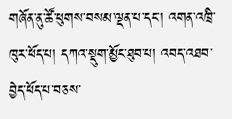གཞོན་ནུ་ཚོ་ཕུགས་བསམ་ལྡན་པ་དང་། འགན་འཁྲི་ཁུར་ཕོད་པ། དཀའ་སྡུག་མྱོང་ཐུབ་པ། འབད་འཐབ་བྱེད་ཕོད་པ་བཅས་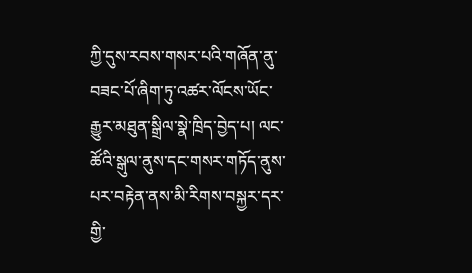ཀྱི་དུས་རབས་གསར་པའི་གཞོན་ནུ་བཟང་པོ་ཞིག་ཏུ་འཚར་ལོངས་ཡོང་རྒྱུར་མཐུན་སྒྲིལ་སྣེ་ཁྲིད་བྱེད་པ། ལང་ཚོའི་སྒུལ་ནུས་དང་གསར་གཏོད་ནུས་པར་བརྟེན་ནས་མི་རིགས་བསྐྱར་དར་གྱི་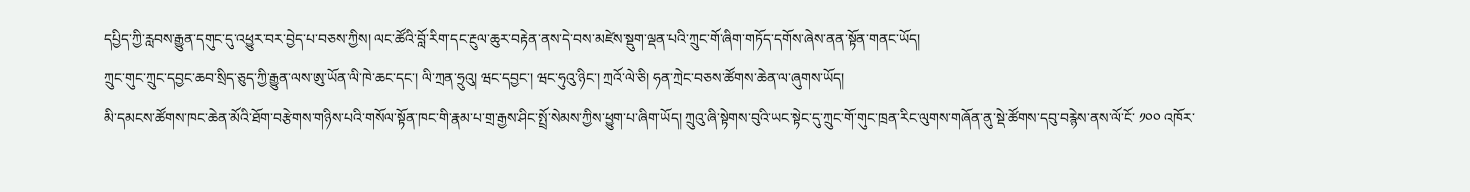དཔྱིད་ཀྱི་རླབས་རྒྱུན་དགུང་དུ་འཕྱུར་བར་བྱེད་པ་བཅས་ཀྱིས། ལང་ཚོའི་བློ་རིག་དང་རྔུལ་ཆུར་བརྟེན་ནས་དེ་བས་མཛེས་སྡུག་ལྡན་པའི་ཀྲུང་གོ་ཞིག་གཏོད་དགོས་ཞེས་ནན་སྟོན་གནང་ཡོད།
ཀྲུང་གུང་ཀྲུང་དབྱང་ཆབ་སྲིད་ཅུད་ཀྱི་རྒྱུན་ལས་ཨུ་ཡོན་ལི་ཁེ་ཆང་དང་། ལི་ཀྲན་ཧྲུའུ། ཝང་དབྱང་། ཝང་ཧུའུ་ཉིང་། ཀྲའོ་ལེ་ཅི། ཧན་ཀྲེང་བཅས་ཚོགས་ཆེན་ལ་ཞུགས་ཡོད།
མི་དམངས་ཚོགས་ཁང་ཆེན་མོའི་ཐོག་བརྩེགས་གཉིས་པའི་གསོལ་སྟོན་ཁང་གི་རྣམ་པ་གྲ་རྒྱས་ཤིང་སྤྲོ་སེམས་ཀྱིས་ཕྱུག་པ་ཞིག་ཡོད། ཀྲུའུ་ཞི་སྟེགས་བུའི་ཡང་སྟེང་དུ་ཀྲུང་གོ་གུང་ཁྲན་རིང་ལུགས་གཞོན་ནུ་སྡེ་ཚོགས་དབུ་བརྙེས་ནས་ལོ་ངོ་ ༡༠༠ འཁོར་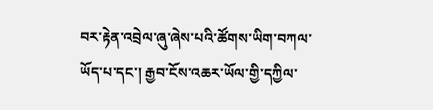བར་རྟེན་འབྲེལ་ཞུ་ཞེས་པའི་ཚོགས་ཡིག་བཀལ་ཡོད་པ་དང་། རྒྱབ་ངོས་འཆར་ཡོལ་གྱི་དཀྱིལ་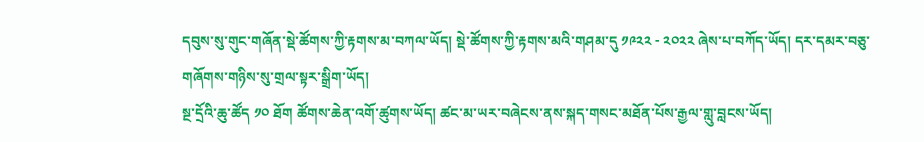དབུས་སུ་གུང་གཞོན་སྡེ་ཚོགས་ཀྱི་རྟགས་མ་བཀལ་ཡོད། སྡེ་ཚོགས་ཀྱི་རྟགས་མའི་གཤམ་དུ ༡༩༢༢ - ༢༠༢༢ ཞེས་པ་བཀོད་ཡོད། དར་དམར་བཅུ་གཞོགས་གཉིས་སུ་གྲལ་སྟར་སྒྲིག་ཡོད།
སྔ་དྲོའི་ཆུ་ཚོད ༡༠ ཐོག ཚོགས་ཆེན་འགོ་ཚུགས་ཡོད། ཚང་མ་ཡར་བཞེངས་ནས་སྐད་གསང་མཐོན་པོས་རྒྱལ་གླུ་བླངས་ཡོད།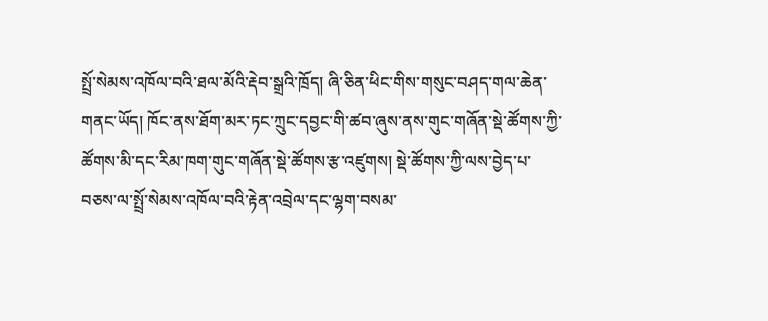སྤྲོ་སེམས་འཁོལ་བའི་ཐལ་མོའི་རྡེབ་སྒྲའི་ཁྲོད། ཞི་ཅིན་ཕིང་གིས་གསུང་བཤད་གལ་ཆེན་གནང་ཡོད། ཁོང་ནས་ཐོག་མར་ཏང་ཀྲུང་དབྱང་གི་ཚབ་ཞུས་ནས་གུང་གཞོན་སྡེ་ཚོགས་ཀྱི་ཚོགས་མི་དང་རིམ་ཁག་གུང་གཞོན་སྡེ་ཚོགས་རྩ་འཛུགས། སྡེ་ཚོགས་ཀྱི་ལས་བྱེད་པ་བཅས་ལ་སྤྲོ་སེམས་འཁོལ་བའི་རྟེན་འབྲེལ་དང་ལྷག་བསམ་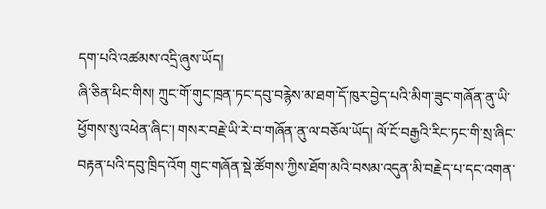དག་པའི་འཚམས་འདྲི་ཞུས་ཡོད།
ཞི་ཅིན་ཕིང་གིས། ཀྲུང་གོ་གུང་ཁྲན་ཏང་དབུ་བརྙེས་མ་ཐག་དོ་ཁུར་བྱེད་པའི་མིག་ཟུང་གཞོན་ནུ་ཡི་ཕྱོགས་སུ་འཕེན་ཞིང་། གསར་བརྗེ་ཡི་རེ་བ་གཞོན་ནུ་ལ་བཅོལ་ཡོད། ལོ་ངོ་བརྒྱའི་རིང་ཏང་གི་སྲ་ཞིང་བརྟན་པའི་དབུ་ཁྲིད་འོག གུང་གཞོན་སྡེ་ཚོགས་ཀྱིས་ཐོག་མའི་བསམ་འདུན་མི་བརྗེད་པ་དང་འགན་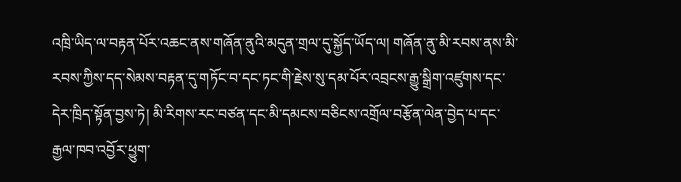འཁྲི་ཡིད་ལ་བརྟན་པོར་འཆང་ནས་གཞོན་ནུའི་མདུན་གྲལ་དུ་སྐྱོད་ཡོད་ལ། གཞོན་ནུ་མི་རབས་ནས་མི་རབས་ཀྱིས་དད་སེམས་བརྟན་དུ་གཏོང་བ་དང་ཏང་གི་རྗེས་སུ་དམ་པོར་འབྲངས་རྒྱུ་སྒྲིག་འཛུགས་དང་དེར་ཁྲིད་སྟོན་བྱས་ཏེ། མི་རིགས་རང་བཙན་དང་མི་དམངས་བཅིངས་འགྲོལ་བརྩོན་ལེན་བྱེད་པ་དང་རྒྱལ་ཁབ་འབྱོར་ཕྱུག་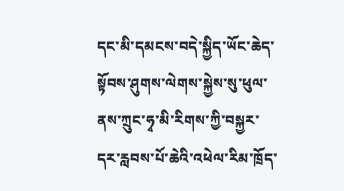དང་མི་དམངས་བདེ་སྐྱིད་ཡོང་ཆེད་སྟོབས་ཤུགས་ལེགས་སྐྱེས་སུ་ཕུལ་ནས་ཀྲུང་ཧྭ་མི་རིགས་ཀྱི་བསྐྱར་དར་རླབས་པོ་ཆེའི་འཕེལ་རིམ་ཁྲོད་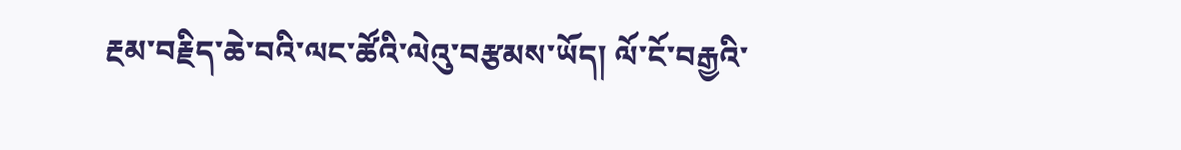རྔམ་བརྗིད་ཆེ་བའི་ལང་ཚོའི་ལེའུ་བརྩམས་ཡོད། ལོ་ངོ་བརྒྱའི་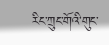རིང་ཀྲུང་གོའི་གུང་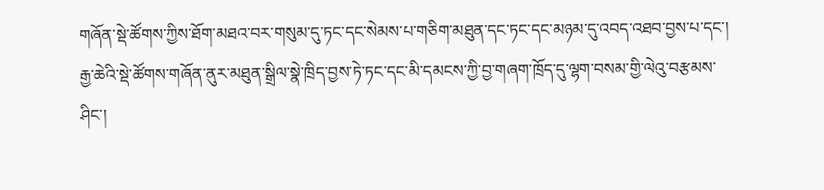གཞོན་སྡེ་ཚོགས་ཀྱིས་ཐོག་མཐའ་བར་གསུམ་དུ་ཏང་དང་སེམས་པ་གཅིག་མཐུན་དང་ཏང་དང་མཉམ་དུ་འབད་འཐབ་བྱས་པ་དང་། རྒྱ་ཆེའི་སྡེ་ཚོགས་གཞོན་ནུར་མཐུན་སྒྲིལ་སྣེ་ཁྲིད་བྱས་ཏེ་ཏང་དང་མི་དམངས་ཀྱི་བྱ་གཞག་ཁྲོད་དུ་ལྷག་བསམ་གྱི་ལེའུ་བརྩམས་ཤིང་།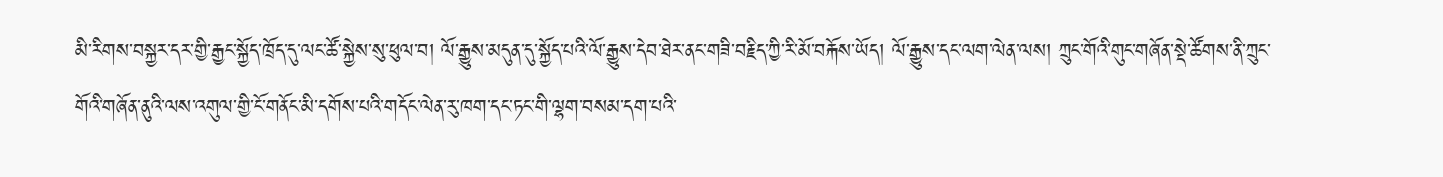མི་རིགས་བསྐྱར་དར་གྱི་རྒྱང་སྐྱོད་ཁྲོད་དུ་ལང་ཚོ་སྐྱེས་སུ་ཕུལ་བ། ལོ་རྒྱུས་མདུན་དུ་སྐྱོད་པའི་ལོ་རྒྱུས་དེབ་ཐེར་ནང་གཟི་བརྗིད་ཀྱི་རི་མོ་བརྐོས་ཡོད། ལོ་རྒྱུས་དང་ལག་ལེན་ལས། ཀྲུང་གོའི་གུང་གཞོན་སྡེ་ཚོགས་ནི་ཀྲུང་གོའི་གཞོན་ནུའི་ལས་འགུལ་གྱི་ངོ་གནོང་མི་དགོས་པའི་གདོང་ལེན་རུ་ཁག་དང་ཏང་གི་ལྷག་བསམ་དག་པའི་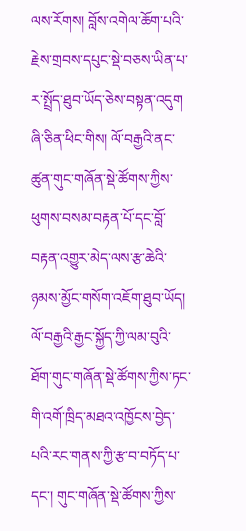ལས་རོགས། བློས་འགེལ་ཆོག་པའི་རྗེས་གྲབས་དཔུང་སྡེ་བཅས་ཡིན་པ་ར་སྤྲོད་ཐུབ་ཡོད་ཅེས་བསྟན་འདུག
ཞི་ཅིན་ཕིང་གིས། ལོ་བརྒྱའི་ནང་ཚུན་གུང་གཞོན་སྡེ་ཚོགས་ཀྱིས་ཕུགས་བསམ་བརྟན་པོ་དང་བློ་བརྟན་འགྱུར་མེད་ལས་རྩ་ཆེའི་ཉམས་མྱོང་གསོག་འཇོག་ཐུབ་ཡོད། ལོ་བརྒྱའི་རྒྱང་སྐྱོད་ཀྱི་ལམ་བུའི་ཐོག་གུང་གཞོན་སྡེ་ཚོགས་ཀྱིས་ཏང་གི་འགོ་ཁྲིད་མཐའ་འཁྱོངས་བྱེད་པའི་རང་གནས་ཀྱི་རྩ་བ་བཏོད་པ་དང་། གུང་གཞོན་སྡེ་ཚོགས་ཀྱིས་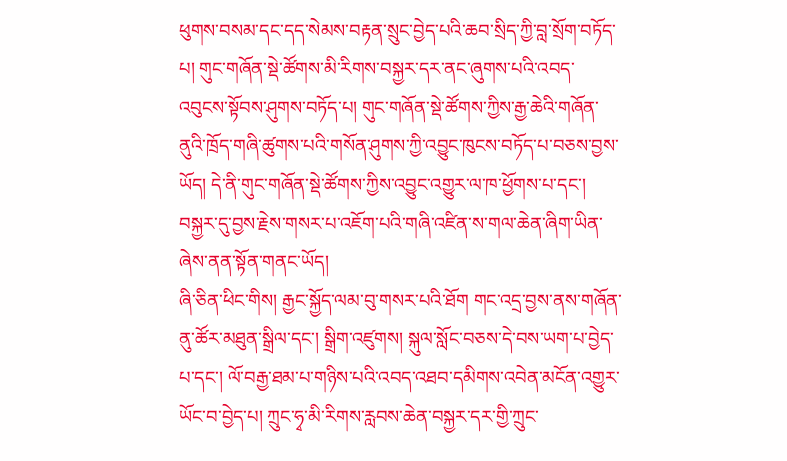ཕུགས་བསམ་དང་དད་སེམས་བརྟན་སྲུང་བྱེད་པའི་ཆབ་སྲིད་ཀྱི་བླ་སྲོག་བཏོད་པ། གུང་གཞོན་སྡེ་ཚོགས་མི་རིགས་བསྐྱར་དར་ནང་ཞུགས་པའི་འབད་འབུངས་སྟོབས་ཤུགས་བཏོད་པ། གུང་གཞོན་སྡེ་ཚོགས་ཀྱིས་རྒྱ་ཆེའི་གཞོན་ནུའི་ཁྲོད་གཞི་ཚུགས་པའི་གསོན་ཤུགས་ཀྱི་འབྱུང་ཁུངས་བཏོད་པ་བཅས་བྱས་ཡོད། དེ་ནི་གུང་གཞོན་སྡེ་ཚོགས་ཀྱིས་འབྱུང་འགྱུར་ལ་ཁ་ཕྱོགས་པ་དང་། བསྐྱར་དུ་བྱས་རྗེས་གསར་པ་འཇོག་པའི་གཞི་འཛིན་ས་གལ་ཆེན་ཞིག་ཡིན་ཞེས་ནན་སྟོན་གནང་ཡོད།
ཞི་ཅིན་ཕིང་གིས། རྒྱང་སྐྱོད་ལམ་བུ་གསར་པའི་ཐོག གང་འདྲ་བྱས་ནས་གཞོན་ནུ་ཚོར་མཐུན་སྒྲིལ་དང་། སྒྲིག་འཛུགས། སྐུལ་སློང་བཅས་དེ་བས་ཡག་པ་བྱེད་པ་དང་། ལོ་བརྒྱ་ཐམ་པ་གཉིས་པའི་འབད་འཐབ་དམིགས་འབེན་མངོན་འགྱུར་ཡོང་བ་བྱེད་པ། ཀྲུང་ཧྭ་མི་རིགས་རླབས་ཆེན་བསྐྱར་དར་གྱི་ཀྲུང་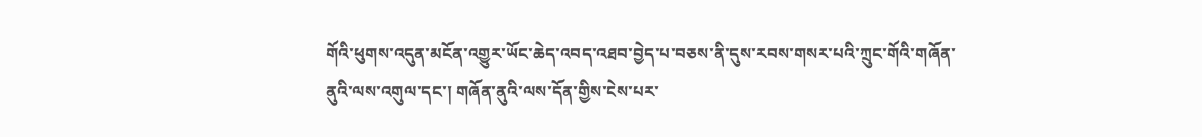གོའི་ཕུགས་འདུན་མངོན་འགྱུར་ཡོང་ཆེད་འབད་འཐབ་བྱེད་པ་བཅས་ནི་དུས་རབས་གསར་པའི་ཀྲུང་གོའི་གཞོན་ནུའི་ལས་འགུལ་དང་། གཞོན་ནུའི་ལས་དོན་གྱིས་ངེས་པར་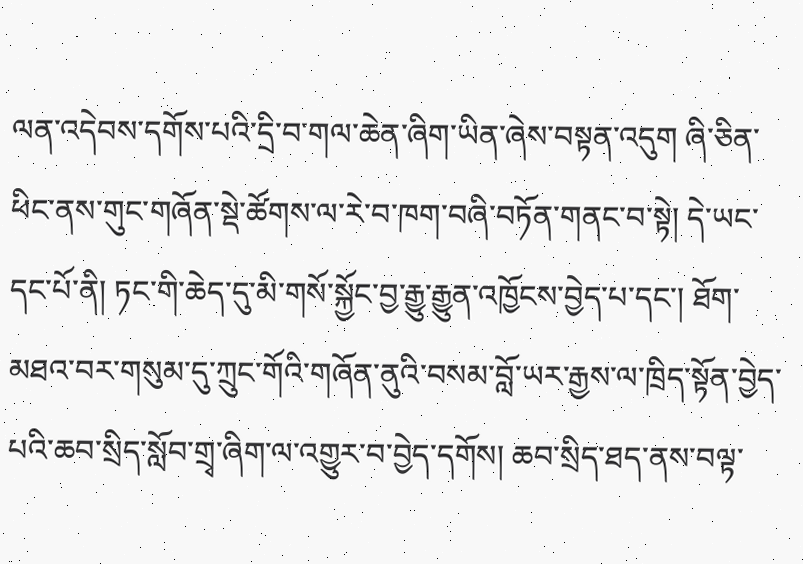ལན་འདེབས་དགོས་པའི་དྲི་བ་གལ་ཆེན་ཞིག་ཡིན་ཞེས་བསྟན་འདུག ཞི་ཅིན་ཕིང་ནས་གུང་གཞོན་སྡེ་ཚོགས་ལ་རེ་བ་ཁག་བཞི་བཏོན་གནང་བ་སྟེ། དེ་ཡང་དང་པོ་ནི། ཏང་གི་ཆེད་དུ་མི་གསོ་སྐྱོང་བྱ་རྒྱུ་རྒྱུན་འཁྱོངས་བྱེད་པ་དང་། ཐོག་མཐའ་བར་གསུམ་དུ་ཀྲུང་གོའི་གཞོན་ནུའི་བསམ་བློ་ཡར་རྒྱས་ལ་ཁྲིད་སྟོན་བྱེད་པའི་ཆབ་སྲིད་སློབ་གྲྭ་ཞིག་ལ་འགྱུར་བ་བྱེད་དགོས། ཆབ་སྲིད་ཐད་ནས་བལྟ་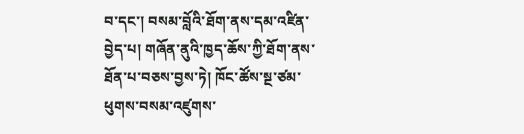བ་དང་། བསམ་བློའི་ཐོག་ནས་དམ་འཛིན་བྱེད་པ། གཞོན་ནུའི་ཁྱད་ཆོས་ཀྱི་ཐོག་ནས་ཐོན་པ་བཅས་བྱས་ཏེ། ཁོང་ཚོས་སྔ་ཙམ་ཕུགས་བསམ་འཛུགས་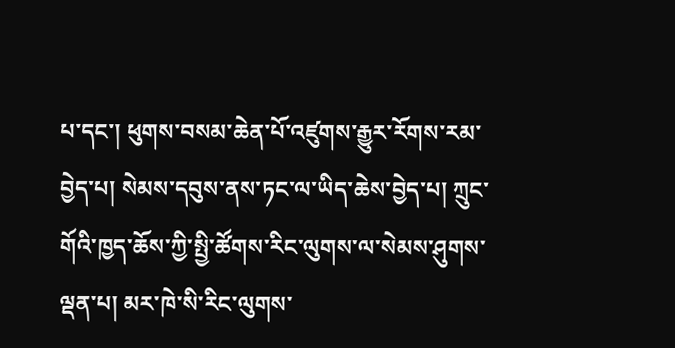པ་དང་། ཕུགས་བསམ་ཆེན་པོ་འཛུགས་རྒྱུར་རོགས་རམ་བྱེད་པ། སེམས་དབུས་ནས་ཏང་ལ་ཡིད་ཆེས་བྱེད་པ། ཀྲུང་གོའི་ཁྱད་ཆོས་ཀྱི་སྤྱི་ཚོགས་རིང་ལུགས་ལ་སེམས་ཤུགས་ལྡན་པ། མར་ཁེ་སི་རིང་ལུགས་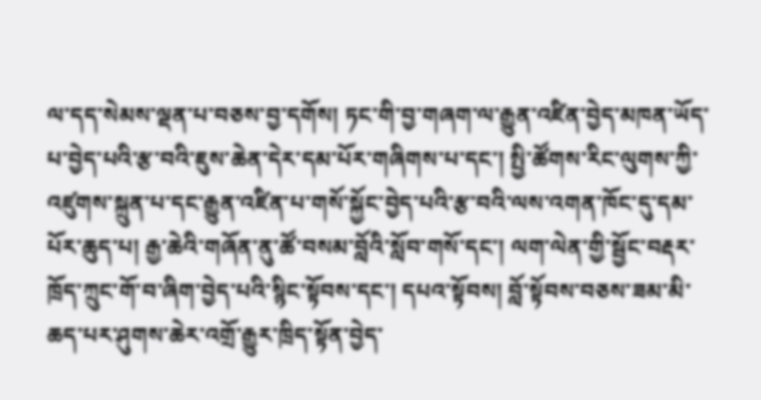ལ་དད་སེམས་ལྡན་པ་བཅས་བྱ་དགོས། ཏང་གི་བྱ་གཞག་ལ་རྒྱུན་འཛིན་བྱེད་མཁན་ཡོད་པ་བྱེད་པའི་རྩ་བའི་ཇུས་ཆེན་དེར་དམ་པོར་གཞིགས་པ་དང་། སྤྱི་ཚོགས་རིང་ལུགས་ཀྱི་འཛུགས་སྐྲུན་པ་དང་རྒྱུན་འཛིན་པ་གསོ་སྐྱོང་བྱེད་པའི་རྩ་བའི་ལས་འགན་ཁོང་དུ་དམ་པོར་ཆུད་པ། རྒྱ་ཆེའི་གཞོན་ནུ་ཚོ་བསམ་བློའི་སློབ་གསོ་དང་། ལག་ལེན་གྱི་སྦྱོང་བརྡར་ཁྲོད་ཀྲུང་གོ་བ་ཞིག་བྱེད་པའི་སྙིང་སྟོབས་དང་། དཔའ་སྟོབས། བློ་སྟོབས་བཅས་ཟམ་མི་ཆད་པར་ཤུགས་ཆེར་འགྲོ་རྒྱུར་ཁྲིད་སྟོན་བྱེད་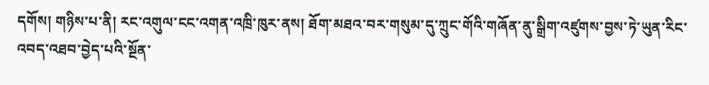དགོས། གཉིས་པ་ནི། རང་འགུལ་ངང་འགན་འཁྲི་ཁུར་ནས། ཐོག་མཐའ་བར་གསུམ་དུ་ཀྲུང་གོའི་གཞོན་ནུ་སྒྲིག་འཛུགས་བྱས་ཏེ་ཡུན་རིང་འབད་འཐབ་བྱེད་པའི་སྔོན་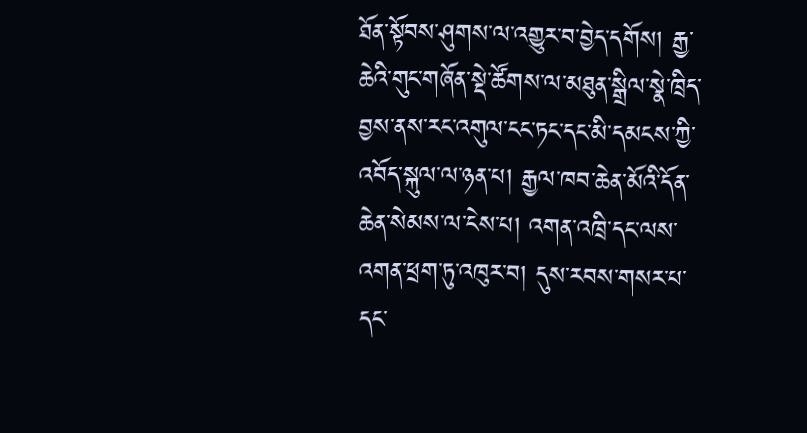ཐོན་སྟོབས་ཤུགས་ལ་འགྱུར་བ་བྱེད་དགོས། རྒྱ་ཆེའི་གུང་གཞོན་སྡེ་ཚོགས་ལ་མཐུན་སྒྲིལ་སྣེ་ཁྲིད་བྱས་ནས་རང་འགུལ་ངང་ཏང་དང་མི་དམངས་ཀྱི་འབོད་སྐུལ་ལ་ཉན་པ། རྒྱལ་ཁབ་ཆེན་མོའི་དོན་ཆེན་སེམས་ལ་ངེས་པ། འགན་འཁྲི་དང་ལས་འགན་ཕྲག་ཏུ་འཁུར་བ། དུས་རབས་གསར་པ་དང་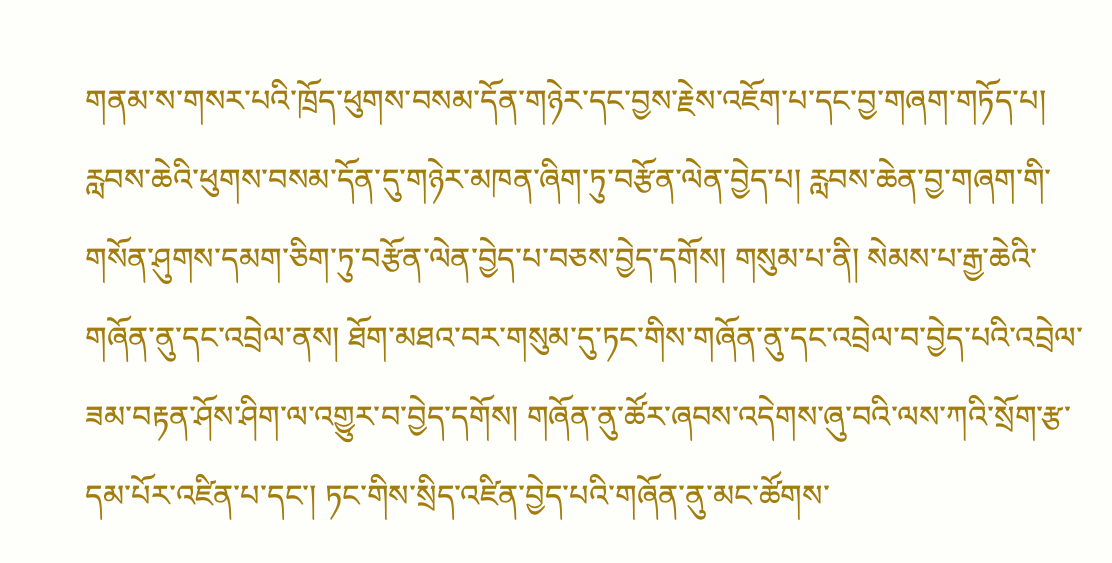གནམ་ས་གསར་པའི་ཁྲོད་ཕུགས་བསམ་དོན་གཉེར་དང་བྱས་རྗེས་འཇོག་པ་དང་བྱ་གཞག་གཏོད་པ། རླབས་ཆེའི་ཕུགས་བསམ་དོན་དུ་གཉེར་མཁན་ཞིག་ཏུ་བརྩོན་ལེན་བྱེད་པ། རླབས་ཆེན་བྱ་གཞག་གི་གསོན་ཤུགས་དམག་ཅིག་ཏུ་བརྩོན་ལེན་བྱེད་པ་བཅས་བྱེད་དགོས། གསུམ་པ་ནི། སེམས་པ་རྒྱ་ཆེའི་གཞོན་ནུ་དང་འབྲེལ་ནས། ཐོག་མཐའ་བར་གསུམ་དུ་ཏང་གིས་གཞོན་ནུ་དང་འབྲེལ་བ་བྱེད་པའི་འབྲེལ་ཟམ་བརྟན་ཤོས་ཤིག་ལ་འགྱུར་བ་བྱེད་དགོས། གཞོན་ནུ་ཚོར་ཞབས་འདེགས་ཞུ་བའི་ལས་ཀའི་སྲོག་རྩ་དམ་པོར་འཛིན་པ་དང་། ཏང་གིས་སྲིད་འཛིན་བྱེད་པའི་གཞོན་ནུ་མང་ཚོགས་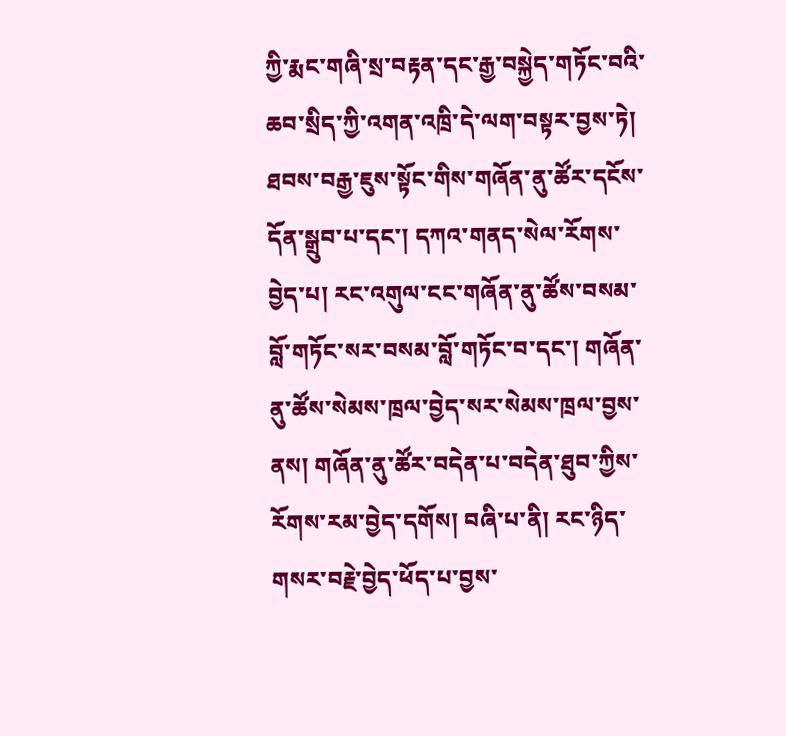ཀྱི་རྨང་གཞི་སྲ་བརྟན་དང་རྒྱ་བསྐྱེད་གཏོང་བའི་ཆབ་སྲིད་ཀྱི་འགན་འཁྲི་དེ་ལག་བསྟར་བྱས་ཏེ། ཐབས་བརྒྱ་ཇུས་སྟོང་གིས་གཞོན་ནུ་ཚོར་དངོས་དོན་སྒྲུབ་པ་དང་། དཀའ་གནད་སེལ་རོགས་བྱེད་པ། རང་འགུལ་ངང་གཞོན་ནུ་ཚོས་བསམ་བློ་གཏོང་སར་བསམ་བློ་གཏོང་བ་དང་། གཞོན་ནུ་ཚོས་སེམས་ཁྲལ་བྱེད་སར་སེམས་ཁྲལ་བྱས་ནས། གཞོན་ནུ་ཚོར་བདེན་པ་བདེན་ཐུབ་ཀྱིས་རོགས་རམ་བྱེད་དགོས། བཞི་པ་ནི། རང་ཉིད་གསར་བརྗེ་བྱེད་ཕོད་པ་བྱས་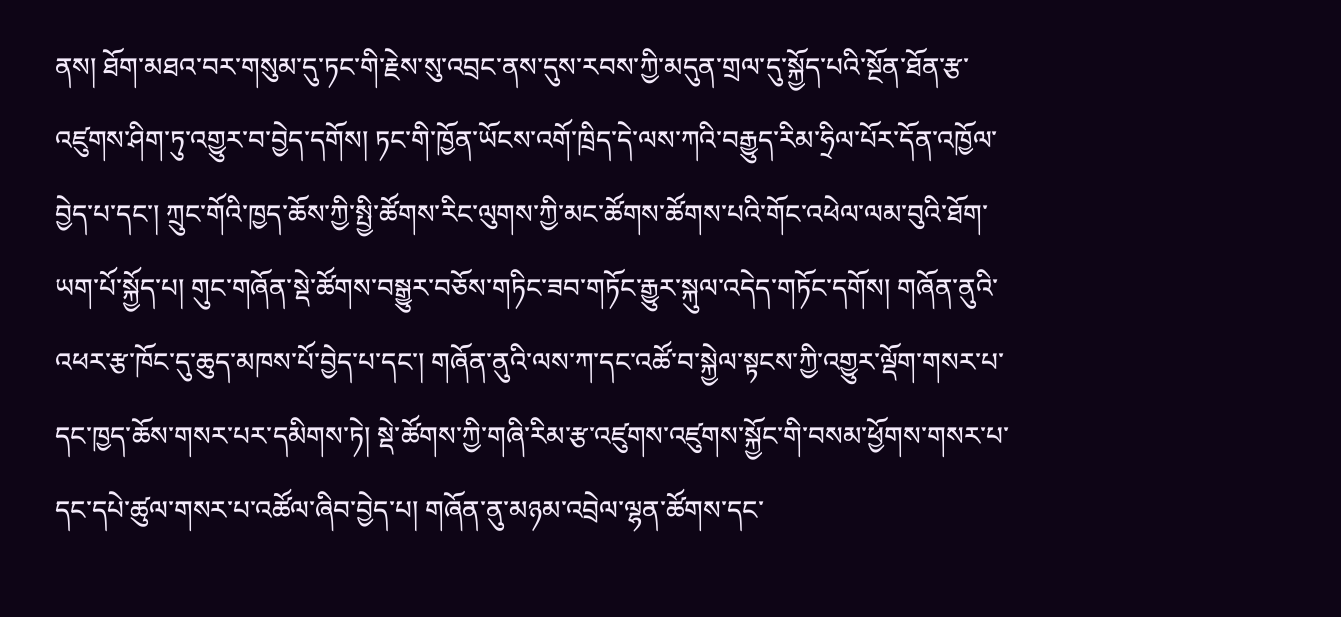ནས། ཐོག་མཐའ་བར་གསུམ་དུ་ཏང་གི་རྗེས་སུ་འབྲང་ནས་དུས་རབས་ཀྱི་མདུན་གྲལ་དུ་སྐྱོད་པའི་སྔོན་ཐོན་རྩ་འཛུགས་ཤིག་ཏུ་འགྱུར་བ་བྱེད་དགོས། ཏང་གི་ཁྱོན་ཡོངས་འགོ་ཁྲིད་དེ་ལས་ཀའི་བརྒྱུད་རིམ་ཧྲིལ་པོར་དོན་འཁྱོལ་བྱེད་པ་དང་། ཀྲུང་གོའི་ཁྱད་ཆོས་ཀྱི་སྤྱི་ཚོགས་རིང་ལུགས་ཀྱི་མང་ཚོགས་ཚོགས་པའི་གོང་འཕེལ་ལམ་བུའི་ཐོག་ཡག་པོ་སྐྱོད་པ། གུང་གཞོན་སྡེ་ཚོགས་བསྒྱུར་བཅོས་གཏིང་ཟབ་གཏོང་རྒྱུར་སྐུལ་འདེད་གཏོང་དགོས། གཞོན་ནུའི་འཕར་རྩ་ཁོང་དུ་ཆུད་མཁས་པོ་བྱེད་པ་དང་། གཞོན་ནུའི་ལས་ཀ་དང་འཚོ་བ་སྐྱེལ་སྟངས་ཀྱི་འགྱུར་ལྡོག་གསར་པ་དང་ཁྱད་ཆོས་གསར་པར་དམིགས་ཏེ། སྡེ་ཚོགས་ཀྱི་གཞི་རིམ་རྩ་འཛུགས་འཛུགས་སྐྱོང་གི་བསམ་ཕྱོགས་གསར་པ་དང་དཔེ་ཚུལ་གསར་པ་འཚོལ་ཞིབ་བྱེད་པ། གཞོན་ནུ་མཉམ་འབྲེལ་ལྷན་ཚོགས་དང་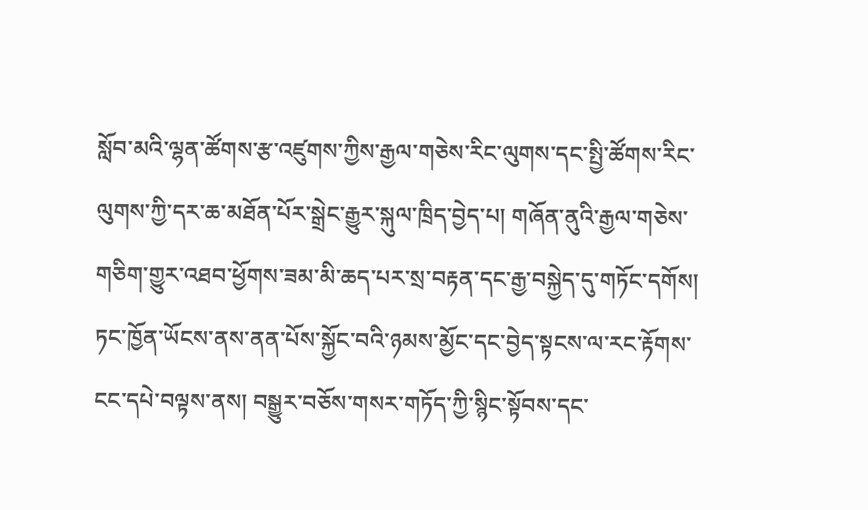སློབ་མའི་ལྷན་ཚོགས་རྩ་འཛུགས་ཀྱིས་རྒྱལ་གཅེས་རིང་ལུགས་དང་སྤྱི་ཚོགས་རིང་ལུགས་ཀྱི་དར་ཆ་མཐོན་པོར་སྒྲེང་རྒྱུར་སྐུལ་ཁྲིད་བྱེད་པ། གཞོན་ནུའི་རྒྱལ་གཅེས་གཅིག་གྱུར་འཐབ་ཕྱོགས་ཟམ་མི་ཆད་པར་སྲ་བརྟན་དང་རྒྱ་བསྐྱེད་དུ་གཏོང་དགོས། ཏང་ཁྱོན་ཡོངས་ནས་ནན་པོས་སྐྱོང་བའི་ཉམས་མྱོང་དང་བྱེད་སྟངས་ལ་རང་རྟོགས་ངང་དཔེ་བལྟས་ནས། བསྒྱུར་བཅོས་གསར་གཏོད་ཀྱི་སྙིང་སྟོབས་དང་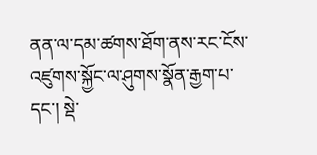ནན་ལ་དམ་ཚགས་ཐོག་ནས་རང་ངོས་འཛུགས་སྐྱོང་ལ་ཤུགས་སྣོན་རྒྱག་པ་དང་། སྡེ་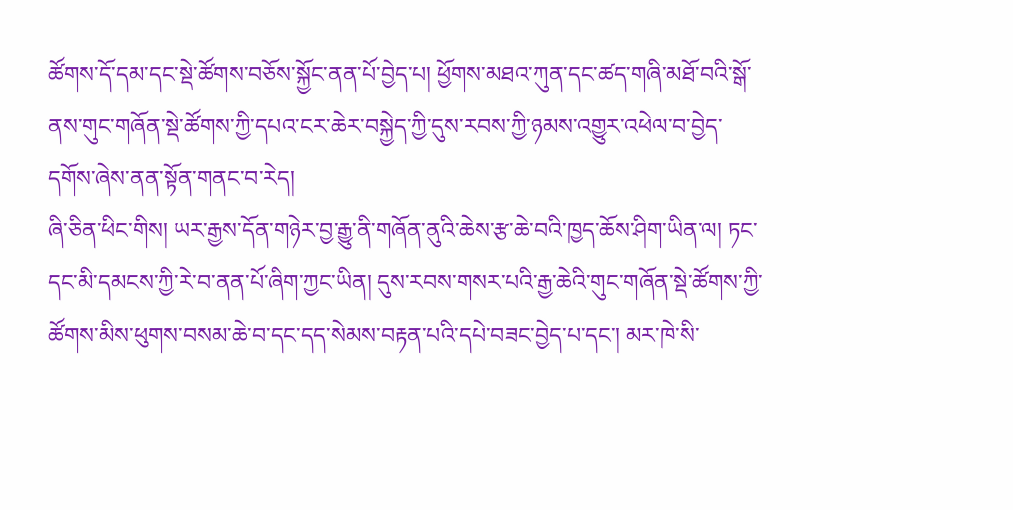ཚོགས་དོ་དམ་དང་སྡེ་ཚོགས་བཅོས་སྐྱོང་ནན་པོ་བྱེད་པ། ཕྱོགས་མཐའ་ཀུན་དང་ཚད་གཞི་མཐོ་བའི་སྒོ་ནས་གུང་གཞོན་སྡེ་ཚོགས་ཀྱི་དཔའ་ངར་ཆེར་བསྐྱེད་ཀྱི་དུས་རབས་ཀྱི་ཉམས་འགྱུར་འཕེལ་བ་བྱེད་དགོས་ཞེས་ནན་སྟོན་གནང་བ་རེད།
ཞི་ཅིན་ཕིང་གིས། ཡར་རྒྱས་དོན་གཉེར་བྱ་རྒྱུ་ནི་གཞོན་ནུའི་ཆེས་རྩ་ཆེ་བའི་ཁྱད་ཆོས་ཤིག་ཡིན་ལ། ཏང་དང་མི་དམངས་ཀྱི་རེ་བ་ནན་པོ་ཞིག་ཀྱང་ཡིན། དུས་རབས་གསར་པའི་རྒྱ་ཆེའི་གུང་གཞོན་སྡེ་ཚོགས་ཀྱི་ཚོགས་མིས་ཕུགས་བསམ་ཆེ་བ་དང་དད་སེམས་བརྟན་པའི་དཔེ་བཟང་བྱེད་པ་དང་། མར་ཁེ་སི་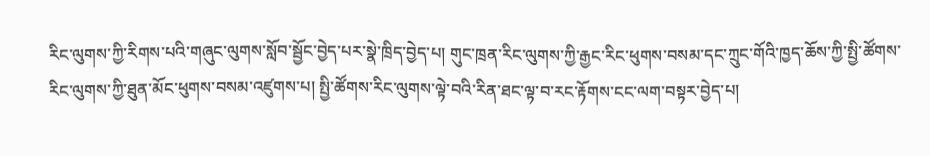རིང་ལུགས་ཀྱི་རིགས་པའི་གཞུང་ལུགས་སློབ་སྦྱོང་བྱེད་པར་སྣེ་ཁྲིད་བྱེད་པ། གུང་ཁྲན་རིང་ལུགས་ཀྱི་རྒྱང་རིང་ཕུགས་བསམ་དང་ཀྲུང་གོའི་ཁྱད་ཆོས་ཀྱི་སྤྱི་ཚོགས་རིང་ལུགས་ཀྱི་ཐུན་མོང་ཕུགས་བསམ་འཛུགས་པ། སྤྱི་ཚོགས་རིང་ལུགས་ལྟེ་བའི་རིན་ཐང་ལྟ་བ་རང་རྟོགས་ངང་ལག་བསྟར་བྱེད་པ།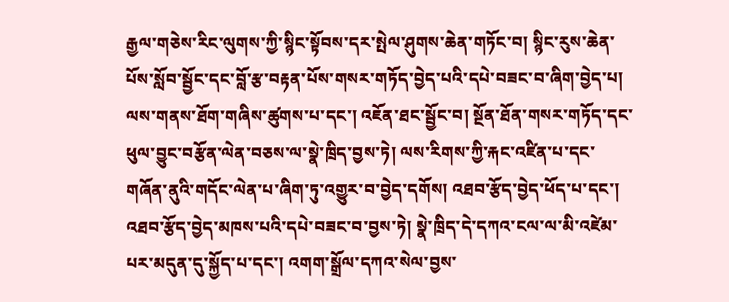རྒྱལ་གཅེས་རིང་ལུགས་ཀྱི་སྙིང་སྟོབས་དར་སྤེལ་ཤུགས་ཆེན་གཏོང་བ། སྙིང་རུས་ཆེན་པོས་སློབ་སྦྱོང་དང་བློ་རྩ་བརྟན་པོས་གསར་གཏོད་བྱེད་པའི་དཔེ་བཟང་བ་ཞིག་བྱེད་པ། ལས་གནས་ཐོག་གཞིས་ཚུགས་པ་དང་། འཇོན་ཐང་སྦྱོང་བ། སྔོན་ཐོན་གསར་གཏོད་དང་ཕུལ་བྱུང་བརྩོན་ལེན་བཅས་ལ་སྣེ་ཁྲིད་བྱས་ཏེ། ལས་རིགས་ཀྱི་རྐང་འཛིན་པ་དང་གཞོན་ནུའི་གདོང་ལེན་པ་ཞིག་ཏུ་འགྱུར་བ་བྱེད་དགོས། འཐབ་རྩོད་བྱེད་ཕོད་པ་དང་། འཐབ་རྩོད་བྱེད་མཁས་པའི་དཔེ་བཟང་བ་བྱས་ཏེ། སྣེ་ཁྲིད་དེ་དཀའ་ངལ་ལ་མི་འཛེམ་པར་མདུན་དུ་སྐྱོད་པ་དང་། འགག་སྒྲོལ་དཀའ་སེལ་བྱས་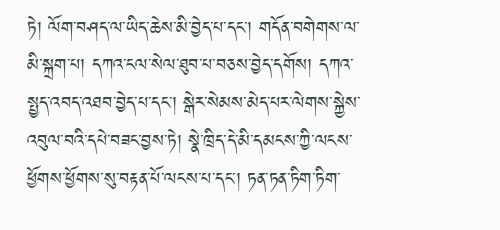ཏེ། ལོག་བཤད་ལ་ཡིད་ཆེས་མི་བྱེད་པ་དང་། གདོན་བགེགས་ལ་མི་སྐྲག་པ། དཀའ་ངལ་སེལ་ཐུབ་པ་བཅས་བྱེད་དགོས། དཀའ་སྤྱད་འབད་འཐབ་བྱེད་པ་དང་། སྒེར་སེམས་མེད་པར་ལེགས་སྐྱེས་འབུལ་བའི་དཔེ་བཟང་བྱས་ཏེ། སྣེ་ཁྲིད་དེ་མི་དམངས་ཀྱི་ལངས་ཕྱོགས་ཕྱོགས་སུ་བརྟན་པོ་ལངས་པ་དང་། ཏན་ཏན་ཏིག་ཏིག་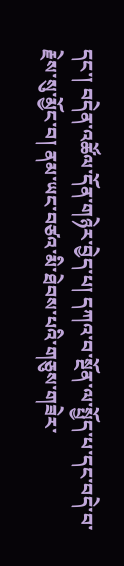དང་། བདེན་འཚོལ་དོན་གཉེར་བྱེད་པ། དཀའ་བ་སྔོན་ལ་སྤྱོད་པ་དང་བདེ་བ་རྗེས་སུ་མྱོང་བ། ནམ་ཡང་བཙའ་མི་ཐེབས་པའི་གཅུས་གཟེར་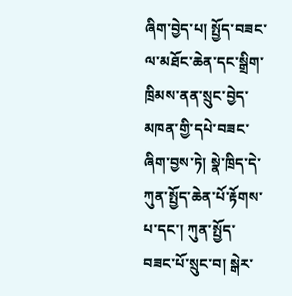ཞིག་བྱེད་པ། སྤྱོད་བཟང་ལ་མཐོང་ཆེན་དང་སྒྲིག་ཁྲིམས་ནན་སྲུང་བྱེད་མཁན་གྱི་དཔེ་བཟང་ཞིག་བྱས་ཏེ། སྣེ་ཁྲིད་དེ་ཀུན་སྤྱོད་ཆེན་པོ་རྟོགས་པ་དང་། ཀུན་སྤྱོད་བཟང་པོ་སྲུང་བ། སྒེར་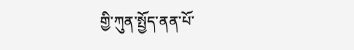གྱི་ཀུན་སྤྱོད་ནན་པོ་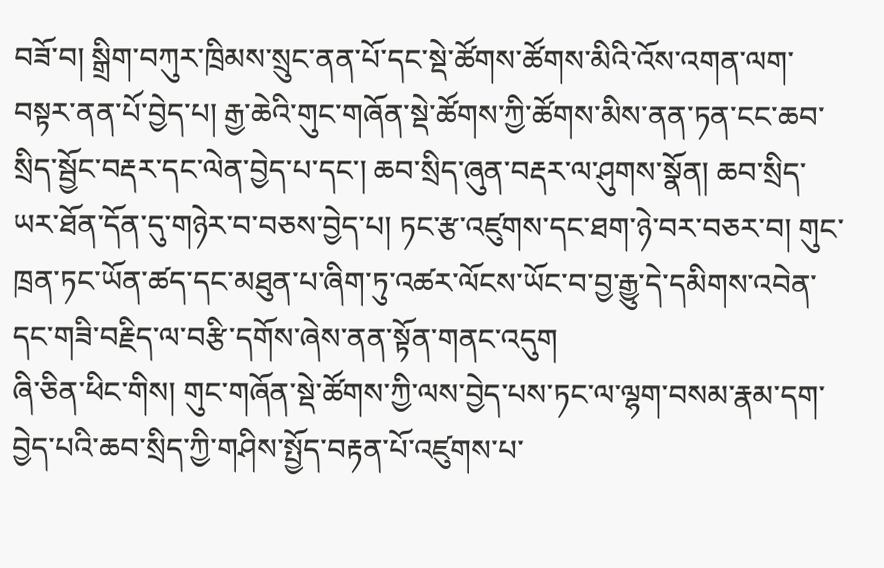བཟོ་བ། སྒྲིག་བཀུར་ཁྲིམས་སྲུང་ནན་པོ་དང་སྡེ་ཚོགས་ཚོགས་མིའི་འོས་འགན་ལག་བསྟར་ནན་པོ་བྱེད་པ། རྒྱ་ཆེའི་གུང་གཞོན་སྡེ་ཚོགས་ཀྱི་ཚོགས་མིས་ནན་ཏན་ངང་ཆབ་སྲིད་སྦྱོང་བརྡར་དང་ལེན་བྱེད་པ་དང་། ཆབ་སྲིད་ཞུན་བརྡར་ལ་ཤུགས་སྣོན། ཆབ་སྲིད་ཡར་ཐོན་དོན་དུ་གཉེར་བ་བཅས་བྱེད་པ། ཏང་རྩ་འཛུགས་དང་ཐག་ཉེ་བར་བཅར་བ། གུང་ཁྲན་ཏང་ཡོན་ཚད་དང་མཐུན་པ་ཞིག་ཏུ་འཚར་ལོངས་ཡོང་བ་བྱ་རྒྱུ་དེ་དམིགས་འབེན་དང་གཟི་བརྗིད་ལ་བརྩི་དགོས་ཞེས་ནན་སྟོན་གནང་འདུག
ཞི་ཅིན་ཕིང་གིས། གུང་གཞོན་སྡེ་ཚོགས་ཀྱི་ལས་བྱེད་པས་ཏང་ལ་ལྷག་བསམ་རྣམ་དག་བྱེད་པའི་ཆབ་སྲིད་ཀྱི་གཤིས་སྤྱོད་བརྟན་པོ་འཛུགས་པ་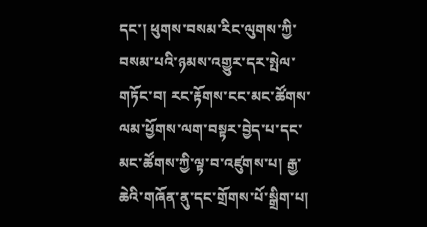དང་། ཕུགས་བསམ་རིང་ལུགས་ཀྱི་བསམ་པའི་ཉམས་འགྱུར་དར་སྤེལ་གཏོང་བ། རང་རྟོགས་ངང་མང་ཚོགས་ལམ་ཕྱོགས་ལག་བསྟར་བྱེད་པ་དང་མང་ཚོགས་ཀྱི་ལྟ་བ་འཛུགས་པ། རྒྱ་ཆེའི་གཞོན་ནུ་དང་གྲོགས་པོ་སྒྲིག་པ།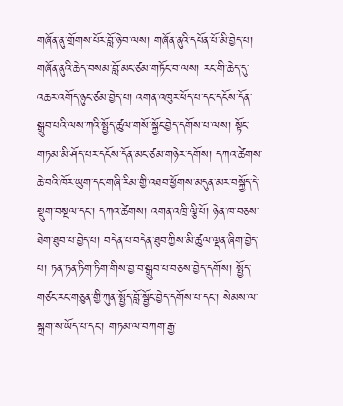གཞོན་ནུ་གྲོགས་པོར་བློ་ཉེ་བ་ལས། གཞོན་ནུའི་དཔོན་པོ་མི་བྱེད་པ། གཞོན་ནུའི་ཆེད་བསམ་བློ་མང་ཙམ་གཏོང་བ་ལས། རང་གི་ཆེད་དུ་འཆར་འགོད་ཉུང་ཙམ་བྱེད་པ། འགན་འཁུར་ཕོད་པ་དང་དངོས་དོན་སྒྲུབ་པའི་ལས་ཀའི་སྤྱོད་ཚུལ་གསོ་སྐྱོང་བྱེད་དགོས་པ་ལས། སྟོང་གཏམ་མི་ཤོད་པར་དངོས་དོན་མང་ཙམ་གཉེར་དགོས། དཀའ་ཚེགས་ཆེ་བའི་ཁོར་ཡུག་དང་གཞི་རིམ་གྱི་འཐབ་ཕྱོགས་མདུན་མར་བསྐྱོད་དེ་སྡུག་བསྔལ་དང་། དཀའ་ཚེགས། འགན་འཁྲི་ལྕི་པོ། ཉེན་ཁ་བཅས་ཐེག་ཐུབ་པ་བྱེད་པ། བདེན་པ་བདེན་ཐུབ་ཀྱིས་མི་ཚུལ་ལྡན་ཞིག་བྱེད་པ། ཏན་ཏན་ཏིག་ཏིག་གིས་བྱ་བ་སྒྲུབ་པ་བཅས་བྱེད་དགོས། སྤྱོད་གཙང་རང་གཅུན་གྱི་ཀུན་སྤྱོད་བློ་སྦྱོང་བྱེད་དགོས་པ་དང་། སེམས་ལ་སྐྲག་ས་ཡོད་པ་དང་། གཏམ་ལ་བཀག་རྒྱ་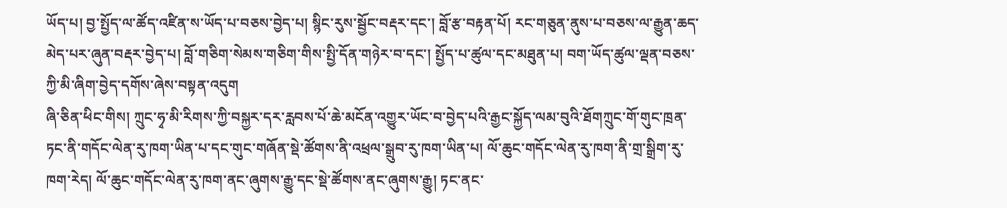ཡོད་པ། བྱ་སྤྱོད་ལ་ཚོད་འཛིན་ས་ཡོད་པ་བཅས་བྱེད་པ། སྙིང་རུས་སྦྱོང་བརྡར་དང་། བློ་རྩ་བརྟན་པོ། རང་གཅུན་ནུས་པ་བཅས་ལ་རྒྱུན་ཆད་མེད་པར་ཞུན་བརྡར་བྱེད་པ། བློ་གཅིག་སེམས་གཅིག་གིས་སྤྱི་དོན་གཉེར་བ་དང་། སྤྱོད་པ་ཚུལ་དང་མཐུན་པ། བག་ཡོད་ཚུལ་ལྡན་བཅས་ཀྱི་མི་ཞིག་བྱེད་དགོས་ཞེས་བསྟན་འདུག
ཞི་ཅིན་ཕིང་གིས། ཀྲུང་ཧྭ་མི་རིགས་ཀྱི་བསྐྱར་དར་རླབས་པོ་ཆེ་མངོན་འགྱུར་ཡོང་བ་བྱེད་པའི་རྒྱང་སྐྱོད་ལམ་བུའི་ཐོགཀྲུང་གོ་གུང་ཁྲན་ཏང་ནི་གདོང་ལེན་རུ་ཁག་ཡིན་པ་དང་གུང་གཞོན་སྡེ་ཚོགས་ནི་འཕྲལ་སྒྲུབ་རུ་ཁག་ཡིན་པ། ལོ་ཆུང་གདོང་ལེན་རུ་ཁག་ནི་གྲ་སྒྲིག་རུ་ཁག་རེད། ལོ་ཆུང་གདོང་ལེན་རུ་ཁག་ནང་ཞུགས་རྒྱུ་དང་སྡེ་ཚོགས་ནང་ཞུགས་རྒྱུ། ཏང་ནང་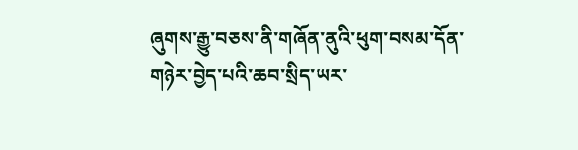ཞུགས་རྒྱུ་བཅས་ནི་གཞོན་ནུའི་ཕུག་བསམ་དོན་གཉེར་བྱེད་པའི་ཆབ་སྲིད་ཡར་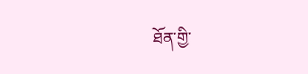ཐོན་གྱི་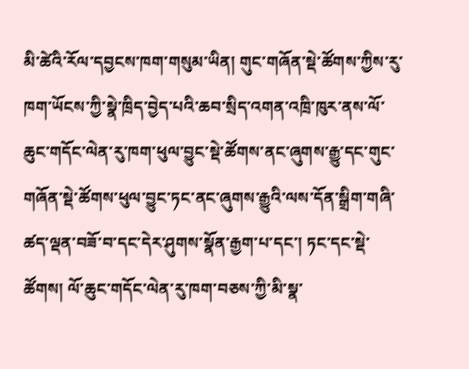མི་ཚེའི་རོལ་དབྱངས་ཁག་གསུམ་ཡིན། གུང་གཞོན་སྡེ་ཚོགས་ཀྱིས་རུ་ཁག་ཡོངས་ཀྱི་སྣེ་ཁྲིད་བྱེད་པའི་ཆབ་སྲིད་འགན་འཁྲི་ཁུར་ནས་ལོ་ཆུང་གདོང་ལེན་རུ་ཁག་ཕུལ་བྱུང་སྡེ་ཚོགས་ནང་ཞུགས་རྒྱུ་དང་གུང་གཞོན་སྡེ་ཚོགས་ཕུལ་བྱུང་ཏང་ནང་ཞུགས་རྒྱུའི་ལས་དོན་སྒྲིག་གཞི་ཚད་ལྡན་བཟོ་བ་དང་དེར་ཤུགས་སྣོན་རྒྱག་པ་དང་། ཏང་དང་སྡེ་ཚོགས། ལོ་ཆུང་གདོང་ལེན་རུ་ཁག་བཅས་ཀྱི་མི་སྣ་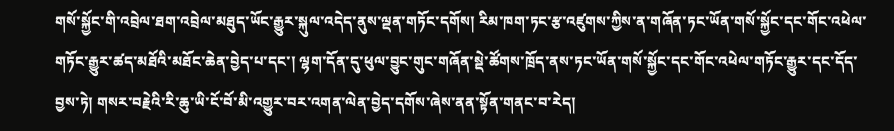གསོ་སྐྱོང་གི་འབྲེལ་ཐག་འབྲེལ་མཐུད་ཡོང་རྒྱུར་སྐུལ་འདེད་ནུས་ལྡན་གཏོང་དགོས། རིམ་ཁག་ཏང་རྩ་འཛུགས་ཀྱིས་ན་གཞོན་ཏང་ཡོན་གསོ་སྐྱོང་དང་གོང་འཕེལ་གཏོང་རྒྱུར་ཚད་མཐོའི་མཐོང་ཆེན་བྱེད་པ་དང་། ལྷག་དོན་དུ་ཕུལ་བྱུང་གུང་གཞོན་སྡེ་ཚོགས་ཁྲོད་ནས་ཏང་ཡོན་གསོ་སྐྱོང་དང་གོང་འཕེལ་གཏོང་རྒྱུར་དང་དོད་བྱས་ཏེ། གསར་བརྗེའི་རི་ཆུ་ཡི་ངོ་བོ་མི་འགྱུར་བར་འགན་ལེན་བྱེད་དགོས་ཞེས་ནན་སྟོན་གནང་བ་རེད།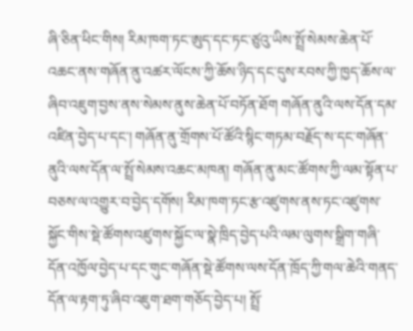ཞི་ཅིན་ཕིང་གིས། རིམ་ཁག་ཏང་ཨུད་དང་ཏང་ཙུའུ་ཡིས་སྤྲོ་སེམས་ཆེན་པོ་འཆང་ནས་གཞོན་ནུ་འཚར་ལོངས་ཀྱི་ཆོས་ཉིད་དང་དུས་རབས་ཀྱི་ཁྱད་ཆོས་ལ་ཞིབ་འཇུག་བྱས་ནས་སེམས་ནུས་ཆེན་པོ་བཏོན་ཐོག གཞོན་ནུའི་ལས་དོན་དམ་འཛིན་བྱེད་པ་དང་། གཞོན་ནུ་གྲོགས་པོ་ཚོའི་སྙིང་གཏམ་བརྗོད་ས་དང་གཞོན་ནུའི་ལས་དོན་ལ་སྤྲོ་སེམས་འཆང་མཁན། གཞོན་ནུ་མང་ཚོགས་ཀྱི་ལམ་སྟོན་པ་བཅས་ལ་འགྱུར་བ་བྱེད་དགོས། རིམ་ཁག་ཏང་རྩ་འཛུགས་ནས་ཏང་འཛུགས་སྐྱོང་གིས་སྡེ་ཚོགས་འཛུགས་སྐྱོང་ལ་སྣེ་ཁྲིད་བྱེད་པའི་ལམ་ལུགས་སྒྲིག་གཞི་དོན་འཁྱོལ་བྱེད་པ་དང་གུང་གཞོན་སྡེ་ཚོགས་ལས་དོན་ཁྲོད་ཀྱི་གལ་ཆེའི་གནད་དོན་ལ་རྟག་ཏུ་ཞིབ་འཇུག་ཐག་གཅོད་བྱེད་པ། སྤྲོ་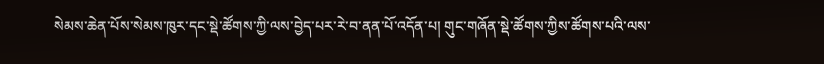སེམས་ཆེན་པོས་སེམས་ཁུར་དང་སྡེ་ཚོགས་ཀྱི་ལས་བྱེད་པར་རེ་བ་ནན་པོ་འདོན་པ། གུང་གཞོན་སྡེ་ཚོགས་ཀྱིས་ཚོགས་པའི་ལས་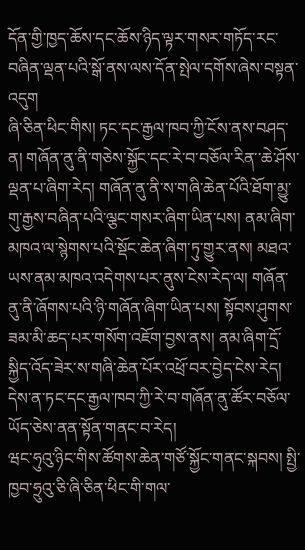དོན་གྱི་ཁྱད་ཆོས་དང་ཆོས་ཉིད་ལྟར་གསར་གཏོད་རང་བཞིན་ལྡན་པའི་སྒོ་ནས་ལས་དོན་སྤེལ་དགོས་ཞེས་བསྟན་འདུག
ཞི་ཅིན་ཕིང་གིས། ཏང་དང་རྒྱལ་ཁབ་ཀྱི་ངོས་ནས་བཤད་ན། གཞོན་ནུ་ནི་གཅེས་སྐྱོང་དང་རེ་བ་བཅོལ་རིན་་ཆེ་ཤོས་ལྡན་པ་ཞིག་རེད། གཞོན་ནུ་ནི་ས་གཞི་ཆེན་པོའི་ཐོག་མྱུ་གུ་རྒྱས་བཞིན་པའི་ལྕང་གསར་ཞིག་ཡིན་པས། ནམ་ཞིག་མཁའ་ལ་སྙེགས་པའི་སྡོང་ཆེན་ཞིག་ཏུ་གྱུར་ནས། མཐའ་ཡས་ནམ་མཁའ་འདེགས་པར་ནུས་ངེས་རེད་ལ། གཞོན་ནུ་ནི་ཞོགས་པའི་ཉི་གཞོན་ཞིག་ཡིན་པས། སྟོབས་ཤུགས་ཟམ་མི་ཆད་པར་གསོག་འཇོག་བྱས་ནས། ནམ་ཞིག་དྲོ་སྐྱིད་འོད་ཟེར་ས་གཞི་ཆེན་པོར་འཕྲོ་བར་བྱེད་ངེས་རེད། དེས་ན་ཏང་དང་རྒྱལ་ཁབ་ཀྱི་རེ་བ་གཞོན་ནུ་ཚོར་བཅོལ་ཡོད་ཅེས་ནན་སྟོན་གནང་བ་རེད།
ཝང་ཧུའུ་ཉིང་གིས་ཚོགས་ཆེན་གཙོ་སྐྱོང་གནང་སྐབས། སྤྱི་ཁྱབ་ཧྲུའུ་ཅི་ཞི་ཅིན་ཕིང་གི་གལ་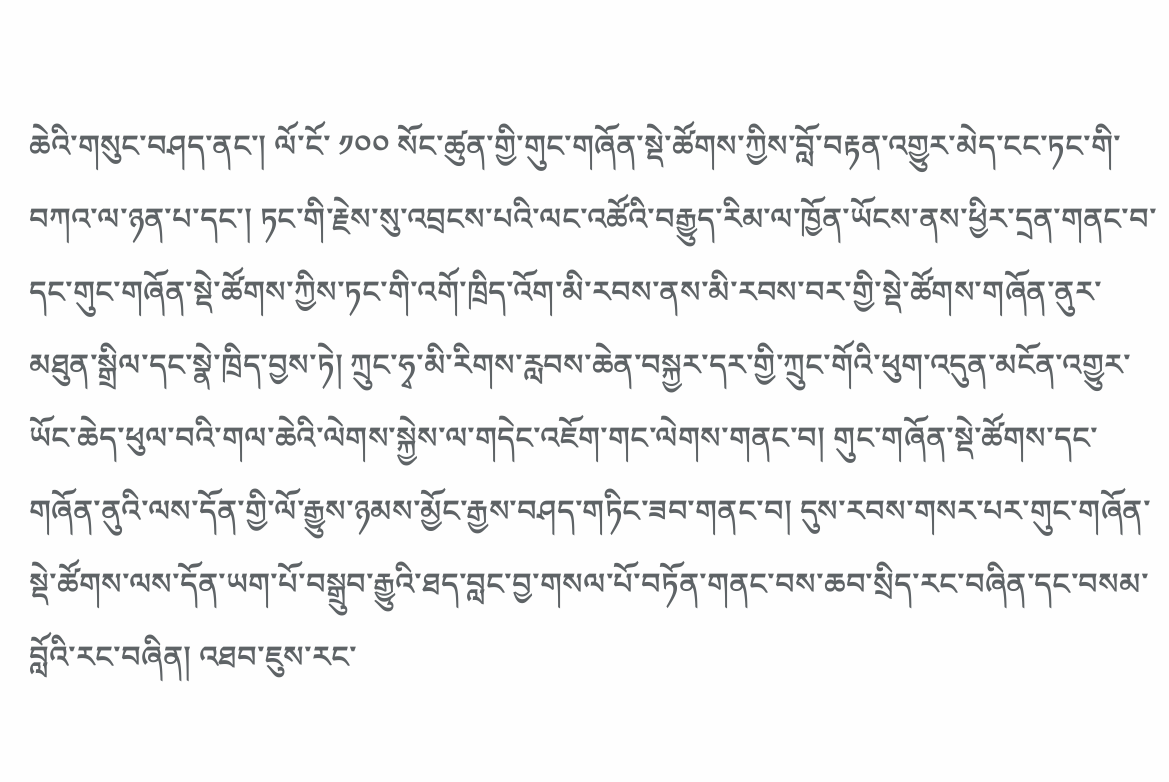ཆེའི་གསུང་བཤད་ནང་། ལོ་ངོ་ ༡༠༠ སོང་ཚུན་གྱི་གུང་གཞོན་སྡེ་ཚོགས་ཀྱིས་བློ་བརྟན་འགྱུར་མེད་ངང་ཏང་གི་བཀའ་ལ་ཉན་པ་དང་། ཏང་གི་རྗེས་སུ་འབྲངས་པའི་ལང་འཚོའི་བརྒྱུད་རིམ་ལ་ཁྱོན་ཡོངས་ནས་ཕྱིར་དྲན་གནང་བ་དང་གུང་གཞོན་སྡེ་ཚོགས་ཀྱིས་ཏང་གི་འགོ་ཁྲིད་འོག་མི་རབས་ནས་མི་རབས་བར་གྱི་སྡེ་ཚོགས་གཞོན་ནུར་མཐུན་སྒྲིལ་དང་སྣེ་ཁྲིད་བྱས་ཏེ། ཀྲུང་ཧྭ་མི་རིགས་རླབས་ཆེན་བསྐྱར་དར་གྱི་ཀྲུང་གོའི་ཕུག་འདུན་མངོན་འགྱུར་ཡོང་ཆེད་ཕུལ་བའི་གལ་ཆེའི་ལེགས་སྐྱེས་ལ་གདེང་འཇོག་གང་ལེགས་གནང་བ། གུང་གཞོན་སྡེ་ཚོགས་དང་གཞོན་ནུའི་ལས་དོན་གྱི་ལོ་རྒྱུས་ཉམས་མྱོང་རྒྱས་བཤད་གཏིང་ཟབ་གནང་བ། དུས་རབས་གསར་པར་གུང་གཞོན་སྡེ་ཚོགས་ལས་དོན་ཡག་པོ་བསྒྲུབ་རྒྱུའི་ཐད་བླང་བྱ་གསལ་པོ་བཏོན་གནང་བས་ཆབ་སྲིད་རང་བཞིན་དང་བསམ་བློའི་རང་བཞིན། འཐབ་ཇུས་རང་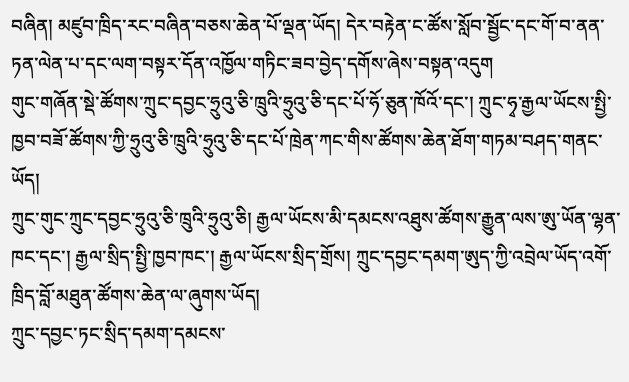བཞིན། མཛུབ་ཁྲིད་རང་བཞིན་བཅས་ཆེན་པོ་ལྡན་ཡོད། དེར་བརྟེན་ང་ཚོས་སློབ་སྦྱོང་དང་གོ་བ་ནན་ཏན་ལེན་པ་དང་ལག་བསྟར་དོན་འཁྱོལ་གཏིང་ཟབ་བྱེད་དགོས་ཞེས་བསྟན་འདུག
གུང་གཞོན་སྡེ་ཚོགས་ཀྲུང་དབྱང་ཧྲུའུ་ཅི་ཁྲུའི་ཧྲུའུ་ཅི་དང་པོ་ཧོ་ཅུན་ཁོའོ་དང་། ཀྲུང་ཧྭ་རྒྱལ་ཡོངས་སྤྱི་ཁྱབ་བཟོ་ཚོགས་ཀྱི་ཧྲུའུ་ཅི་ཁྲུའི་ཧྲུའུ་ཅི་དང་པོ་ཁྲེན་ཀང་གིས་ཚོགས་ཆེན་ཐོག་གཏམ་བཤད་གནང་ཡོད།
ཀྲུང་གུང་ཀྲུང་དབྱང་ཧྲུའུ་ཅི་ཁྲུའི་ཧྲུའུ་ཅི། རྒྱལ་ཡོངས་མི་དམངས་འཐུས་ཚོགས་རྒྱུན་ལས་ཨུ་ཡོན་ལྷན་ཁང་དང་། རྒྱལ་སྲིད་སྤྱི་ཁྱབ་ཁང་། རྒྱལ་ཡོངས་སྲིད་གྲོས། ཀྲུང་དབྱང་དམག་ཨུད་ཀྱི་འབྲེལ་ཡོད་འགོ་ཁྲིད་བློ་མཐུན་ཚོགས་ཆེན་ལ་ཞུགས་ཡོད།
ཀྲུང་དབྱང་ཏང་སྲིད་དམག་དམངས་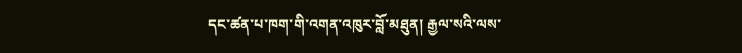དང་ཚན་པ་ཁག་གི་འགན་འཁུར་བློ་མཐུན། རྒྱལ་སའི་ལས་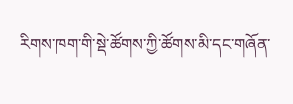རིགས་ཁག་གི་སྡེ་ཚོགས་ཀྱི་ཚོགས་མི་དང་གཞོན་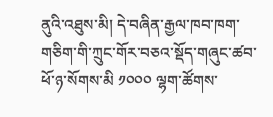ནུའི་འཐུས་མི། དེ་བཞིན་རྒྱལ་ཁབ་ཁག་གཅིག་གི་ཀྲུང་གོར་བཅའ་སྡོད་གཞུང་ཚབ་ཕོ་ཉ་སོགས་མི ༡༠༠༠ ལྷག་ཚོགས་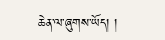ཆེན་ལ་ཞུགས་ཡོད། །